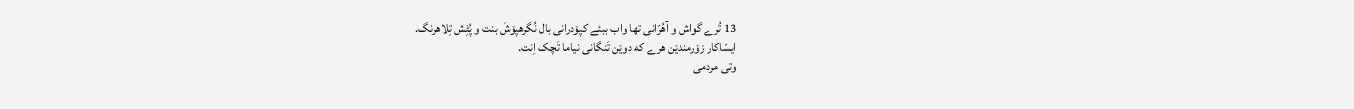13 تُرے گواش و آهُرّانی تها واب ببئے کپۆدرانی بال نُگرهپۆشَ بنت و پُٹِش تِلاهرنگ.
ایسّاکار زۆرمندێن هرے که دوێن تَنگانی نیاما تَچک اِنت.
وتی مردمی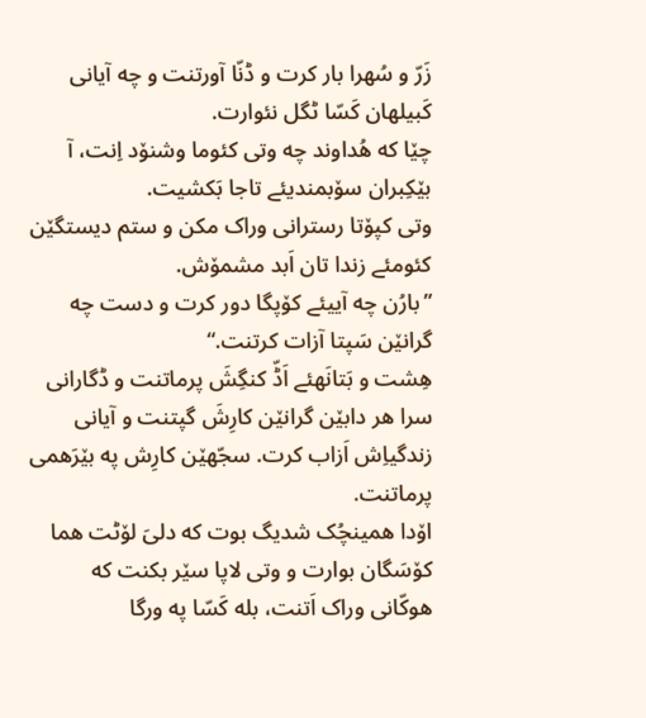زَرّ و سُهرا بار کرت و ڈنّا آورتنت و چه آیانی کَبیلهان کَسّا ٹگل نئوارت.
چێا که هُداوند چه وتی کئوما وشنۆد اِنت، آ بێکِبران سۆبمندیئے تاجا بَکشیت.
وتی کپۆتا رسترانی وراک مکن و ستم دیستگێن کئومئے زندا تان اَبد مشمۆش.
”بارُن چه آییئے کۆپگا دور کرت و دست چه گرانێن سَپتا آزات کرتنت.“
هِشت و بَتانَهئے اَڈّ کنگِشَ پرماتنت و ڈگارانی سرا هر دابێن گرانێن کارِشَ گپتنت و آیانی زندگیاِش اَزاب کرت. سجّهێن کارِش په بێرَهمی پرماتنت.
اۆدا همینچُک شدیگ بوت که دلیَ لۆٹت هما کۆسَگان بوارت و وتی لاپا سێر بکنت که هوکّانی وراک اَتنت، بله کَسّا په ورگا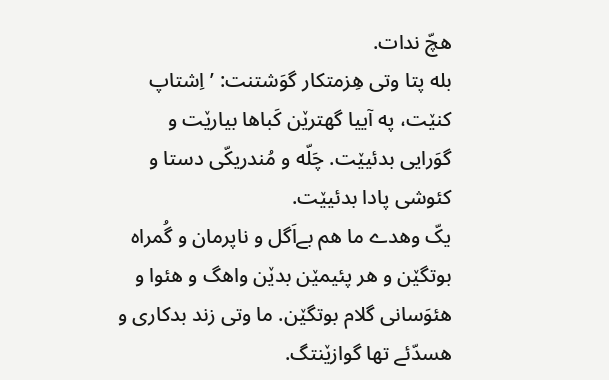هچّ ندات.
بله پتا وتی هِزمتکار گوَشتنت: ’اِشتاپ کنێت، په آییا گهترێن کَباها بیارێت و گوَرایی بدئیێت. چَلّه و مُندریکّی دستا و کئوشی پادا بدئیێت.
یکّ وهدے ما هم بےاَگل و ناپرمان و گُمراه بوتگێن و هر پئیمێن بدێن واهگ و هئوا و هئوَسانی گلام بوتگێن. ما وتی زند بدکاری و هسدّئے تها گوازێنتگ.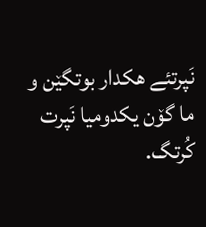نَپرتئے هکدار بوتگێن و ما گۆن یکدومیا نَپرت کُرتگ.